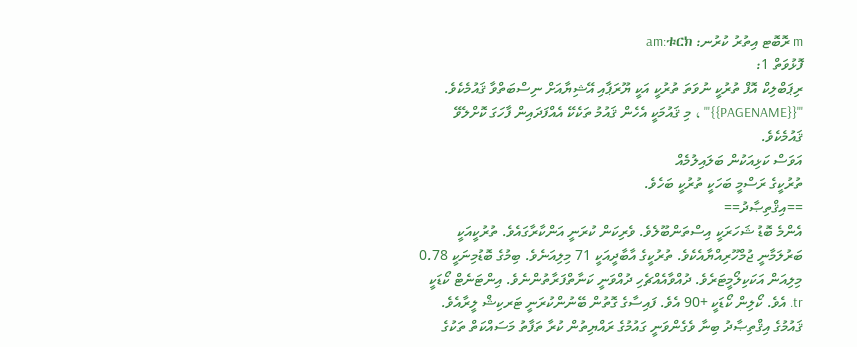m ރޮބޮޓ އިތުރު ކުރުނ: am:ቱርክ
ފޮޅުވަތް 1:
ރިޕަބްލިކް އޮފް ތުރުކީ ނުވަތަ ތުރުކީ އަކީ ޔޫރަޕާއި އޭޝިޔާއަށް ނިސްބަތްވާ ޤައުމެކެވެ.
'''{{PAGENAME}}''' ، މި ޤައުމަކީ އެހެން ޤައުމު ތަކެކޭ އެއްފަދައިން ފާހަގަ ކޮށްލެވޭ ޤައުމެކެވެ.
އަވަސް ކަޅިއަކުން ބަލައިލުމެއް
ތުރުކީގެ ރަސްމީ ބަހަކީ ތުރުކީ ބަހެވެ.
==އިޤްތިޞާދު==
އެންމެ ބޮޑު ޝަހަރަކީ އިސްތަންބޫލެވެ. ވެރިކަން ކުރަނީ އަންކާރާގައެވެ. ތުރުކީއަކީ ބަރުލަމާނީ ޖުމްހޫރިއްޔާއެކެވެ. ތުރުކީގެ އާބާދީއަކީ 71 މިލިއަނެވެ. ބިމުގެ ބޮޑުމިނަކީ 0.78 މިލިއަން އަކަކިލޯމީޓަރެވެ. ދުއްވާއެއްޗެހި ދުއްވަނީ ކަނާތްފަރާތުންނެވެ. އިންޓަނެޓް ކޯޑަކީ tr. އެވެ. ކޯލިން ކޯޑަކީ +90 އެވެ. ފައިސާގެ ގޮތުން ބޭނުންކުރަނީ ޓަރކިޝް ލީރާއެވެ.
ޤައުމުގެ އިޤްތިޞާދު ބިނާ ވެގެންވަނީ ގައުމުގެ ރައްޔިތުން ކުރާ ތަފާތު މަސައްކަތް ތަކުގެ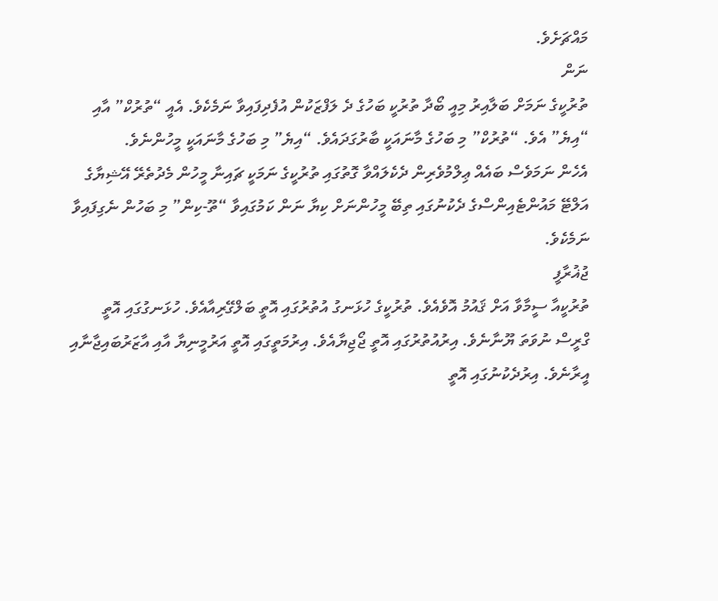މައްޗަށެވެ.
ނަން
ތުރުކީގެ ނަމަށް ބަލާއިރު މިއީ ބޯދާ ތުރުކީ ބަހުގެ ދެ ލަފްޒަކުން އުފެދިފައިވާ ނަމެކެވެ. އެއީ “ތުރުކް” އާއި “އިޔެ” އެވެ. “ތުރުކް” މި ބަހުގެ މާނައަކީ ބާރުގަދައެވެ. “އިޔެ” މި ބަހުގެ މާނައަކީ މީހުންނެވެ.
އެހެން ނަމަވެސް ބައެއް ޢިލްމުވެރިން ދެކެލައްވާ ގޮތުގައި ތުރުކީގެ ނަމަކީ ޗައިނާ މީހުން މެދުތެރޭ އޭޝިޔާގެ އަލްޓޭ މައުންޓެއިންސްގެ ދެކުނުގައި ތިބޭ މީހުންނަށް ކިޔާ ނަން ކަމުގައިވާ “ތޫ-ކިން” މި ބަހުން ނެގިފައިވާ ނަމެކެވެ.
ޖުޣުރާފީ
ތުރުކީއާ ސީމާވާ އަށް ޤައުމު އޮވެއެވެ. ތުރުކީގެ ހުޅަނގު އުތުރުގައި އޮތީ ބަލްގޭރިއާއެވެ. ހުޅަނގުގައި އޮތީ ގްރީސް ނުވަތަ ޔޫނާނެވެ. އިރުއުތުރުގައި އޮތީ ޖޯޖިޔާއެވެ. އިރުމަތީގައި އޮތީ އަރުމީނިޔާ އާއި އާޒަރުބައިޖާނާއި އީރާނެވެ. އިރުދެކުނުގައި އޮތީ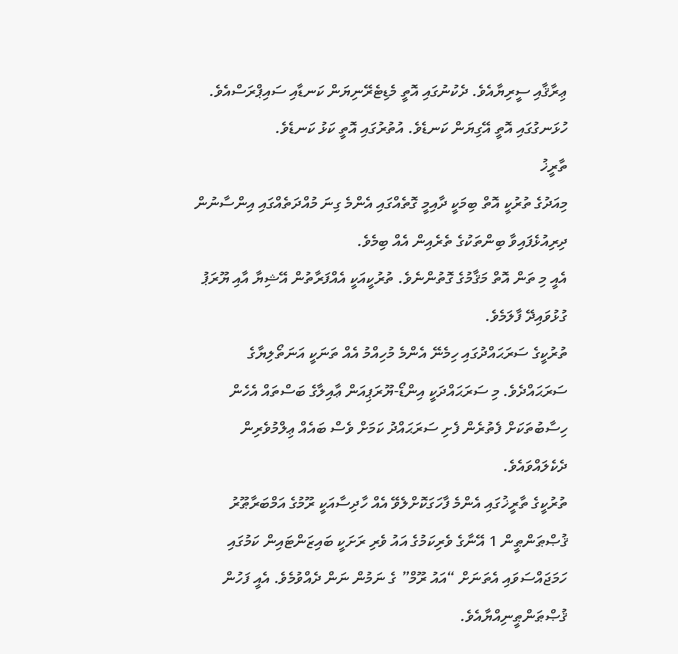ޢިރާޤާއި ސީރިޔާއެވެ. ދެކުނުގައި އޮތީ މެޑިޓެރޭނިޔަން ކަނޑާއި ސައިޕްރަސްއެވެ. ހުޅަނގުގައި އޮތީ އޭގިޔަން ކަނޑެވެ. އުތުރުގައި އޮތީ ކަޅު ކަނޑެވެ.
ތާރީޚު
މިއަދުގެ ތުރުކީ އޮތް ބިމަކީ ދާއިމީ ގޮތެއްގައި އެންމެ ގިނަ މުއްދަތެއްގައި އިންސާނުން ދިރިއުޅެފައިވާ ބިންތަކުގެ ތެރެއިން އެއް ބިމެވެ.
އެއީ މި ތަން އޮތް މަޤާމުގެ ގޮތުންނެވެ. ތުރުކީއަކީ އެއްފަރާތުން އޭޝިޔާ އާއި ޔޫރަޕު ގުޅުވައިދޭ ފާލަމެވެ.
ތުރުކީގެ ސަރަޙައްދުގައި ހިމެނޭ އެންމެ މުހިއްމު އެއް ތަނަކީ އަނަތޯލިޔާގެ ސަރަޙައްދެވެ. މި ސަރަޙައްދަކީ އިންޑޯ-ޔޫރަޕިއަން ޢާއިލާގެ ބަސްތައް އެހެން ހިސާބުތަކަށް ފެތުރެން ފެށި ސަރަޙައްދު ކަމަށް ވެސް ބައެއް ޢިލްމުވެރިން ދެކެލައްވައެވެ.
ތުރުކީގެ ތާރީޚުގައި އެންމެ ފާހަގަކޮށްލެވޭ އެއް ހާދިސާއަކީ ރޫމުގެ އަމްބަރާޠޫރު ޤުޞްޠަންޠީން 1 އޭނާގެ ވެރިކަމުގެ އައު ވެރި ރަށަކީ ބައިޒަންޓައިން ކަމުގައި ހަމަޖައްސަވައި އެތަނަށް “އައު ރޫމް” ގެ ނަމުން ނަން ދެއްވުމެވެ. އެއީ ފަހުން ޤުޞްޠަންޠީނިއްޔާއެވެ.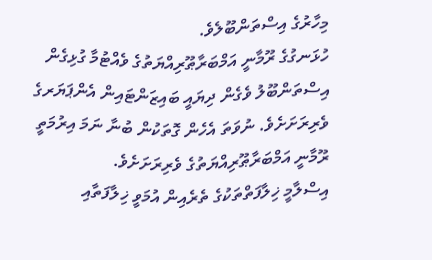މިހާރުގެ އިސްތަންބޫލެވެ.
ހުޅަނގުގެ ރޫމާނީ އަމްބަރާޠޫރިއްޔަތުގެ ވެއްޓުމާ ގުޅިގެން އިސްތަންބޫލު ވެގެން ދިޔައީ ބައިޒަންޓައިން އެންޕަޔަރގެ ވެރިރަށަށެވެ. ނުވަތަ އެހެން ގޮތަކުން ބުނާ ނަމަ އިރުމަތީ ރޫމާނީ އަމްބަރާޠޫރިއްޔަތުގެ ވެރިރަށަށެވެ.
އިސްލާމީ ޚިލާފަތްތަކުގެ ތެރެއިން އުމަވީ ޚިލާފަތާއި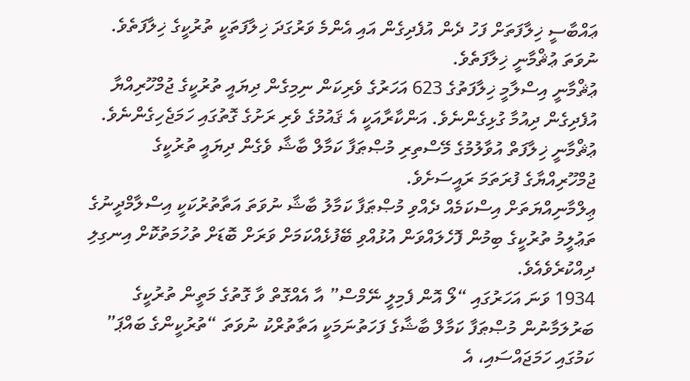ޢައްބާސީ ޚިލާފަތަށް ފަހު ދެން އުފެދިގެން އައި އެންމެ ވަރުގަދަ ޚިލާފަތަކީ ތުރުކީގެ ޚިލާފަތެވެ. ނުވަތަ ޢުޘްމާނީ ޚިލާފަތެވެ.
ޢުޘްމާނީ އިސްލާމީ ޚިލާފަތުގެ 623 އަހަރުގެ ވެރިކަން ނިމިގެން ދިޔައީ ތުރުކީގެ ޖުމްހޫރިއްޔާ އުފެދިގެން ދިއުމާ ގުޅިގެންނެވެ. އަންކާރާއަކީ އެ ޤައުމުގެ ވެރި ރަށުގެ ގޮތުގައި ހަމަޖެހިގެންނެވެ.
ޢުޘްމާނީ ޚިލާފަތް އުވާލުމުގެ މޭސްތިރި މުޞްޠަފާ ކަމާލް ބާޝާ ވެގެން ދިޔައީ ތުރުކީގެ ޖުމްހޫރިއްޔާގެ ފުރަތަމަ ރައީސަށެވެ.
ޢިލްމާނިއްޔަތަށް އިސްކަމެއް ދެއްވި މުޞްޠަފާ ކަމާލު ބާޝާ ނުވަތަ އަތާތުރުކަކީ އިސްލާމްދީނުގެ ތަޢުލީމު ތުރުކީގެ ބިމުން ފޮހެލައްވަން އުޅުއްވި ބޭފުޅެއްކަމަށް ވަރަށް ބޮޑަށް ތުހުމަތުކޮށް އިނގިލި ދިއްކުރެވެއެވެ.
1934 ވަނަ އަހަރުގައި “ލޯ އޮން ފެމިލީ ނޭމްސް” އާ އެއްގޮތް ވާ ގޮތުގެ މަތީން ތުރުކީގެ ބަރުލަމާނުން މުޞްޠަފާ ކަމާލް ބާޝާގެ ފަހަތުނަމަކީ އަތާތުރްކު ނުވަތަ “ތުރުކީންގެ ބައްޕަ” ކަމުގައި ހަމަޖައްސައި، އެ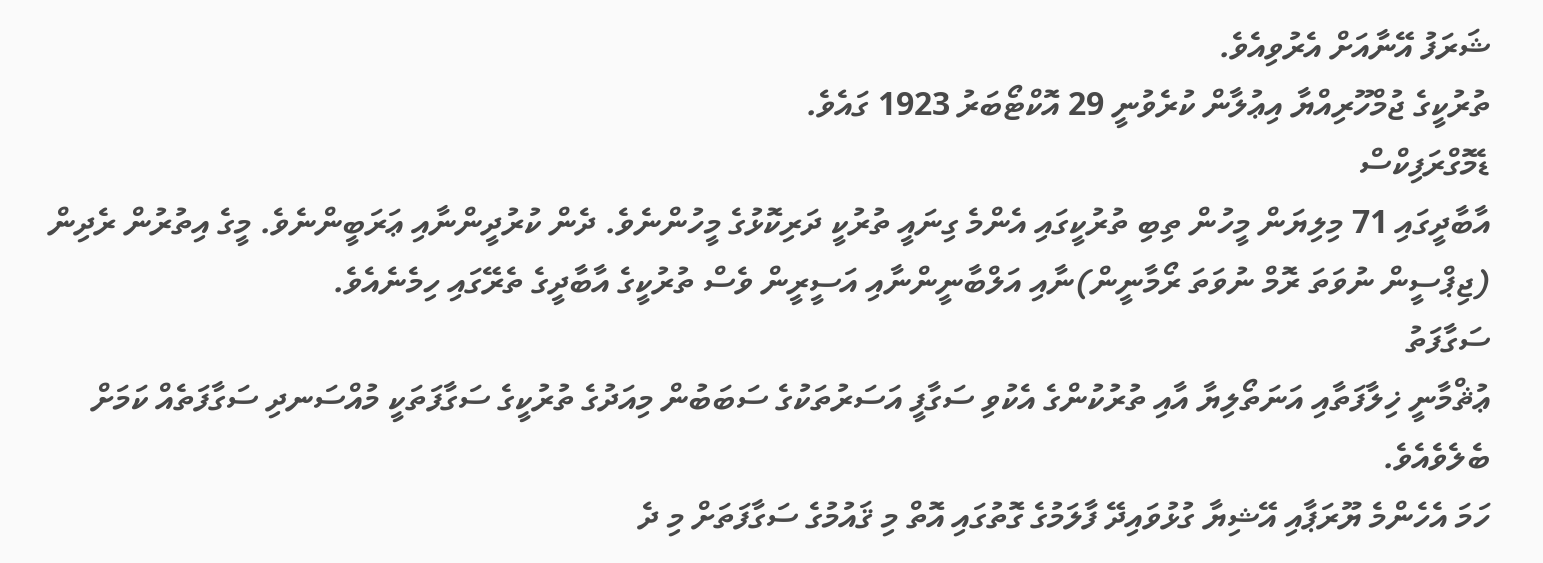ޝަރަފު އޭނާއަށް އެރުވިއެވެ.
ތުރުކީގެ ޖުމްހޫރިއްޔާ އިޢުލާން ކުރެވުނީ 29 އޮކްޓޯބަރު 1923 ގައެވެ.
ޑެމޮގްރަފިކްސް
އާބާދީގައި 71 މިލިޔަން މީހުން ތިބި ތުރުކީގައި އެންމެ ގިނައީ ތުރުކީ ދަރިކޮޅުގެ މީހުންނެވެ. ދެން ކުރުދީންނާއި ޢަރަބީންނެވެ. މީގެ އިތުރުން ރެދިން (ޖިޕްސީން ނުވަތަ ރޮމް ނުވަތަ ރޯމާނީން)ނާއި އަލްބާނީންނާއި އަސީރީން ވެސް ތުރުކީގެ އާބާދީގެ ތެރޭގައި ހިމެނެއެވެ.
ސަގާފަތު
ޢުޘްމާނީ ޚިލާފަތާއި އަނަތޯލިޔާ އާއި ތުރުކުންގެ އެކުވި ސަގާފީ އަސަރުތަކުގެ ސަބަބުން މިއަދުގެ ތުރުކީގެ ސަގާފަތަކީ މުއްސަނދި ސަގާފަތެއް ކަމަށް ބެލެވެއެވެ.
ހަމަ އެހެންމެ ޔޫރަޕާއި އޭޝިޔާ ގުޅުވައިދޭ ފާލަމުގެ ގޮތުގައި އޮތް މި ޤައުމުގެ ސަގާފަތަށް މި ދެ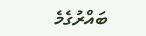ބައްރުގެމެ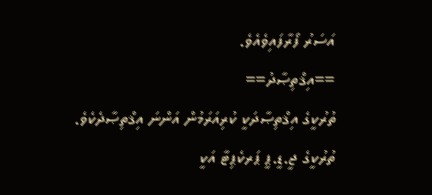އަސަރު ފޯރާފައިވެއެވެ.
==އިޤްތިޞާދު==
ތުރުކީގެ އިޤްތިޞާދަކީ ކުރިއަރަމުން އަންނަ އިޤްތިޞާދެކެވެ. ތުރުކީގެ ޖީ.ޑީ.ޕީ ޕަރކެޕިޓާ އަކީ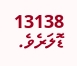13138 ޑޮލަރެވެ.